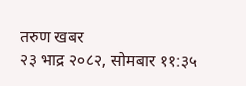तरुण खबर
२३ भाद्र २०८२, सोमबार ११:३५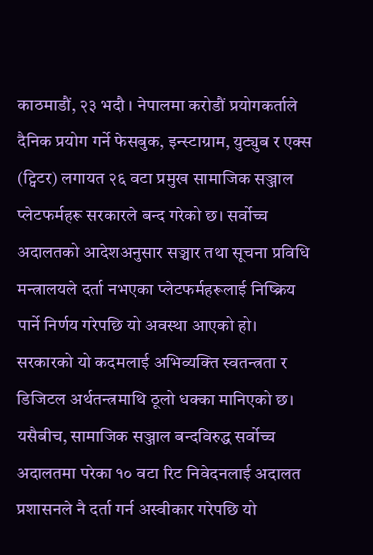काठमाडौं, २३ भदौ । नेपालमा करोडौं प्रयोगकर्ताले दैनिक प्रयोग गर्ने फेसबुक, इन्स्टाग्राम, युट्युब र एक्स (ट्विटर) लगायत २६ वटा प्रमुख सामाजिक सञ्जाल प्लेटफर्महरू सरकारले बन्द गरेको छ। सर्वोच्च अदालतको आदेशअनुसार सञ्चार तथा सूचना प्रविधि मन्त्रालयले दर्ता नभएका प्लेटफर्महरूलाई निष्क्रिय पार्ने निर्णय गरेपछि यो अवस्था आएको हो।
सरकारको यो कदमलाई अभिव्यक्ति स्वतन्त्रता र डिजिटल अर्थतन्त्रमाथि ठूलो धक्का मानिएको छ। यसैबीच, सामाजिक सञ्जाल बन्दविरुद्ध सर्वोच्च अदालतमा परेका १० वटा रिट निवेदनलाई अदालत प्रशासनले नै दर्ता गर्न अस्वीकार गरेपछि यो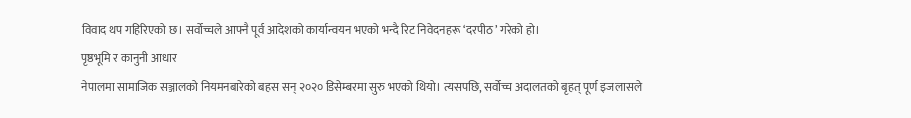विवाद थप गहिरिएको छ। सर्वोच्चले आफ्नै पूर्व आदेशको कार्यान्वयन भएको भन्दै रिट निवेदनहरू ‘दरपीठ’ गरेको हो।
पृष्ठभूमि र कानुनी आधार
नेपालमा सामाजिक सञ्जालको नियमनबारेको बहस सन् २०२० डिसेम्बरमा सुरु भएको थियो। त्यसपछि, सर्वोच्च अदालतको बृहत् पूर्ण इजलासले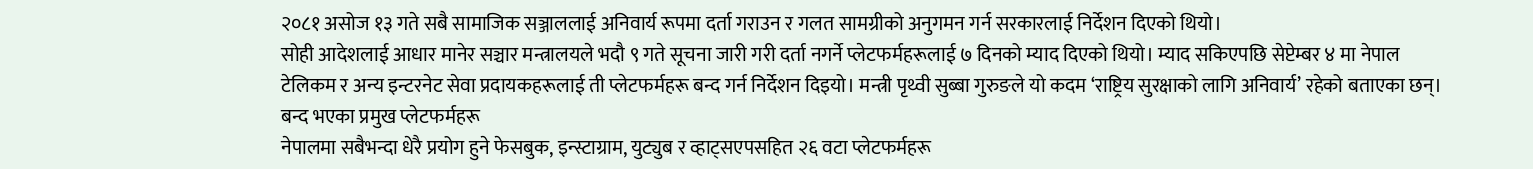२०८१ असोज १३ गते सबै सामाजिक सञ्जाललाई अनिवार्य रूपमा दर्ता गराउन र गलत सामग्रीको अनुगमन गर्न सरकारलाई निर्देशन दिएको थियो।
सोही आदेशलाई आधार मानेर सञ्चार मन्त्रालयले भदौ ९ गते सूचना जारी गरी दर्ता नगर्ने प्लेटफर्महरूलाई ७ दिनको म्याद दिएको थियो। म्याद सकिएपछि सेप्टेम्बर ४ मा नेपाल टेलिकम र अन्य इन्टरनेट सेवा प्रदायकहरूलाई ती प्लेटफर्महरू बन्द गर्न निर्देशन दिइयो। मन्त्री पृथ्वी सुब्बा गुरुङले यो कदम ‘राष्ट्रिय सुरक्षाको लागि अनिवार्य’ रहेको बताएका छन्।
बन्द भएका प्रमुख प्लेटफर्महरू
नेपालमा सबैभन्दा धेरै प्रयोग हुने फेसबुक, इन्स्टाग्राम, युट्युब र व्हाट्सएपसहित २६ वटा प्लेटफर्महरू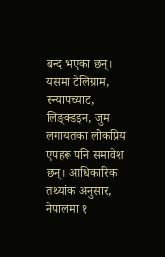बन्द भएका छन्। यसमा टेलिग्राम, स्न्यापच्याट, लिङ्क्डइन, जुम लगायतका लोकप्रिय एपहरू पनि समावेश छन्। आधिकारिक तथ्यांक अनुसार, नेपालमा १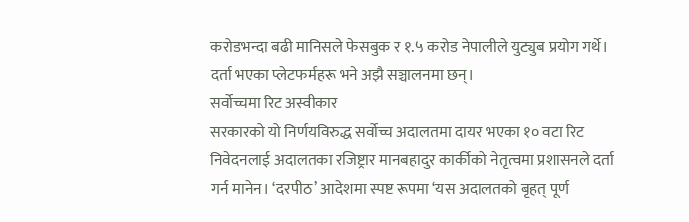करोडभन्दा बढी मानिसले फेसबुक र १.५ करोड नेपालीले युट्युब प्रयोग गर्थे। दर्ता भएका प्लेटफर्महरू भने अझै सञ्चालनमा छन्।
सर्वोच्चमा रिट अस्वीकार
सरकारको यो निर्णयविरुद्ध सर्वोच्च अदालतमा दायर भएका १० वटा रिट निवेदनलाई अदालतका रजिष्ट्रार मानबहादुर कार्कीको नेतृत्वमा प्रशासनले दर्ता गर्न मानेन। ‘दरपीठ’ आदेशमा स्पष्ट रूपमा ‘यस अदालतको बृहत् पूर्ण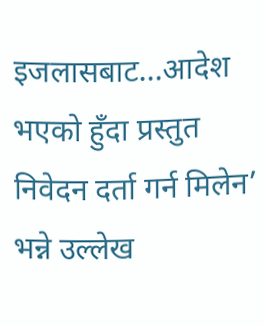इजलासबाट…आदेश भएको हुँदा प्रस्तुत निवेदन दर्ता गर्न मिलेन’ भन्ने उल्लेख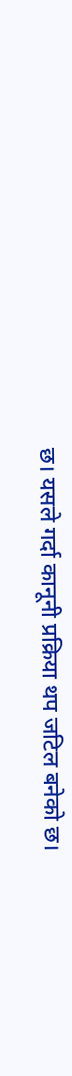छ। यसले गर्दा कानूनी प्रक्रिया थप जटिल बनेको छ।